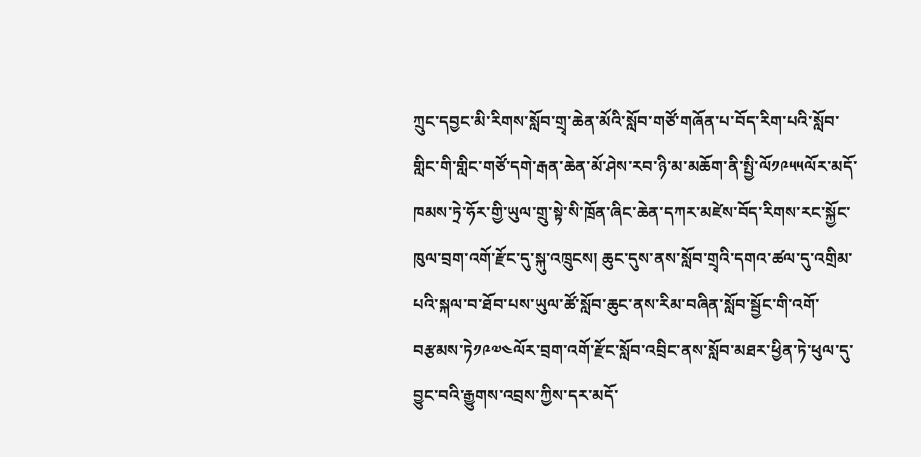ཀྲུང་དབྱང་མི་རིགས་སློབ་གྲྭ་ཆེན་མོའི་སློབ་གཙོ་གཞོན་པ་བོད་རིག་པའི་སློབ་གླིང་གི་གླིང་གཙོ་དགེ་རྒན་ཆེན་མོ་ཤེས་རབ་ཉི་མ་མཆོག་ནི་སྤྱི་ལོ༡༩༥༥ལོར་མདོ་ཁམས་ཏྲེ་ཧོར་གྱི་ཡུལ་གྲུ་སྟེ་སི་ཁྲོན་ཞིང་ཆེན་དཀར་མཛེས་བོད་རིགས་རང་སྐྱོང་ཁུལ་བྲག་འགོ་རྫོང་དུ་སྐུ་འཁྲུངས། ཆུང་དུས་ནས་སློབ་གྲྭའི་དགའ་ཚལ་དུ་འགྲིམ་པའི་སྐལ་བ་ཐོབ་པས་ཡུལ་ཚོ་སློབ་ཆུང་ནས་རིམ་བཞིན་སློབ་སྦྱོང་གི་འགོ་བརྩམས་ཏེ༡༩༧༤ལོར་བྲག་འགོ་རྫོང་སློབ་འབྲིང་ནས་སློབ་མཐར་ཕྱིན་ཏེ་ཕུལ་དུ་བྱུང་བའི་རྒྱུགས་འབྲས་ཀྱིས་དར་མདོ་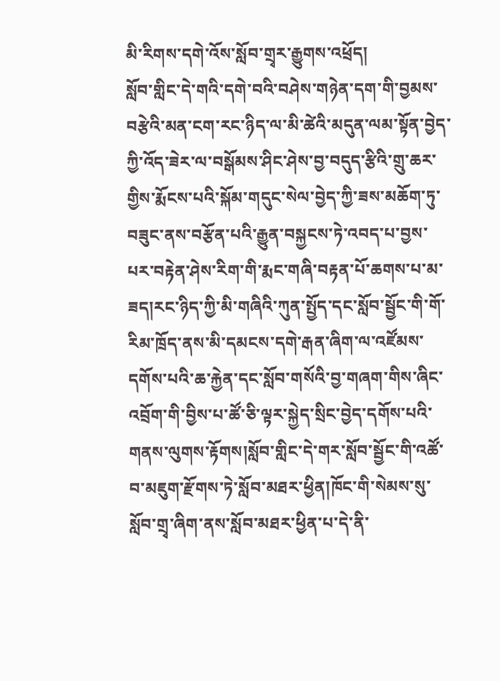མི་རིགས་དགེ་འོས་སློབ་གྲྭར་རྒྱུགས་འཕྲོད།
སློབ་གླིང་དེ་གའི་དགེ་བའི་བཤེས་གཉེན་དག་གི་བྱམས་བརྩེའི་མན་ངག་རང་ཉིད་ལ་མི་ཚེའི་མདུན་ལམ་སྟོན་བྱེད་ཀྱི་འོད་ཟེར་ལ་བསྒོམས་ཤིང་ཤེས་བྱ་བདུད་རྩིའི་གྲུ་ཆར་གྱིས་རྨོངས་པའི་སྐོམ་གདུང་སེལ་བྱེད་ཀྱི་ཟས་མཆོག་ཏུ་བཟུང་ནས་བརྩོན་པའི་རྒྱུན་བསྐྱངས་ཏེ་འབད་པ་བྱས་པར་བརྟེན་ཤེས་རིག་གི་རྨང་གཞི་བརྟན་པོ་ཆགས་པ་མ་ཟད།རང་ཉིད་ཀྱི་མི་གཞིའི་ཀུན་སྤྱོད་དང་སློབ་སྦྱོང་གི་གོ་རིམ་ཁྲོད་ནས་མི་དམངས་དགེ་རྒན་ཞིག་ལ་འཛོམས་དགོས་པའི་ཆ་རྐྱེན་དང་སློབ་གསོའི་བྱ་གཞག་གིས་ཞིང་འབྲོག་གི་བྱིས་པ་ཚོ་ཅི་ལྟར་སྐྱེད་སྲིང་བྱེད་དགོས་པའི་གནས་ལུགས་རྟོགས།སློབ་གླིང་དེ་གར་སློབ་སྦྱོང་གི་འཚོ་བ་མཇུག་རྫོགས་ཏེ་སློབ་མཐར་ཕྱིན།ཁོང་གི་སེམས་སུ་སློབ་གྲྭ་ཞིག་ནས་སློབ་མཐར་ཕྱིན་པ་དེ་ནི་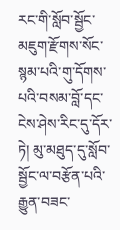རང་གི་སློབ་སྦྱོང་མཇུག་རྫོགས་སོང་སྙམ་པའི་གུ་དོགས་པའི་བསམ་བློ་དང་ངེས་ཤེས་རིང་དུ་དོར་ཏེ། མུ་མཐུད་དུ་སློབ་སྦྱོང་ལ་བརྩོན་པའི་རྒྱུན་བཟང་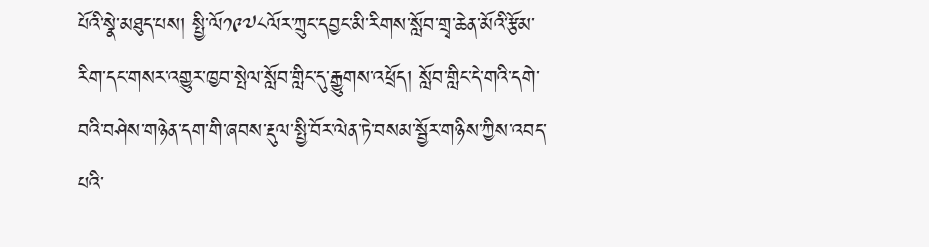པོའི་སྣེ་མཐུད་པས། སྤྱི་ལོ༡༩༧༨ལོར་ཀྲུང་དབྱང་མི་རིགས་སློབ་གྲྭ་ཆེན་མོའི་རྩོམ་རིག་དང་གསར་འགྱུར་ཁྱབ་སྤེལ་སློབ་གླིང་དུ་རྒྱུགས་འཕྲོད། སློབ་གླིང་དེ་གའི་དགེ་བའི་བཤེས་གཉེན་དག་གི་ཞབས་རྡུལ་སྤྱི་བོར་ལེན་ཏེ་བསམ་སྦྱོར་གཉིས་ཀྱིས་འབད་པའི་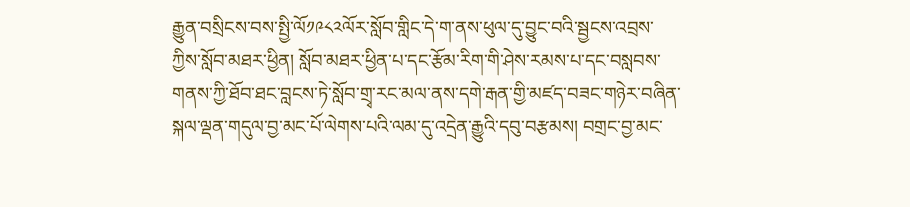རྒྱུན་བསྲིངས་བས་སྤྱི་ལོ༡༩༨༢ལོར་སློབ་གླིང་དེ་ག་ནས་ཕུལ་དུ་བྱུང་བའི་སྦྱངས་འབྲས་ཀྱིས་སློབ་མཐར་ཕྱིན། སློབ་མཐར་ཕྱིན་པ་དང་རྩོམ་རིག་གི་ཤེས་རམས་པ་དང་བསླབས་གནས་ཀྱི་ཐོབ་ཐང་བླངས་ཏེ་སློབ་གྲྭ་རང་མལ་ནས་དགེ་རྒན་གྱི་མཛད་བཟང་གཉེར་བཞིན་སྐལ་ལྡན་གདུལ་བྱ་མང་པོ་ལེགས་པའི་ལམ་དུ་འདྲེན་རྒྱུའི་དབུ་བརྩམས། བགྲང་བྱ་མང་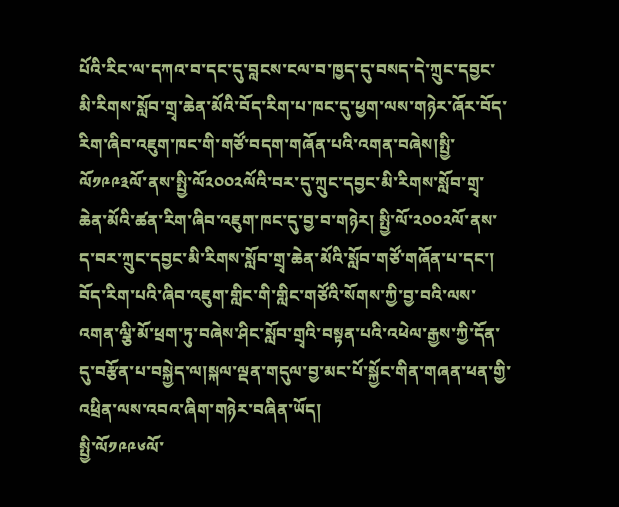པོའི་རིང་ལ་དཀའ་བ་དང་དུ་བླངས་ངལ་བ་ཁྱད་དུ་བསད་དེ་ཀྲུང་དབྱང་མི་རིགས་སློབ་གྲྭ་ཆེན་མོའི་བོད་རིག་པ་ཁང་དུ་ཕྱག་ལས་གཉེར་ཞོར་བོད་རིག་ཞིབ་འཇུག་ཁང་གི་གཙོ་བདག་གཞོན་པའི་འགན་བཞེས།སྤྱི་ལོ༡༩༩༣ལོ་ནས་སྤྱི་ལོ༢༠༠༢ལོའི་བར་དུ་ཀྲུང་དབྱང་མི་རིགས་སློབ་གྲྭ་ཆེན་མོའི་ཚན་རིག་ཞིབ་འཇུག་ཁང་དུ་བྱ་བ་གཉེར། སྤྱི་ལོ་༢༠༠༢ལོ་ནས་ད་བར་ཀྲུང་དབྱང་མི་རིགས་སློབ་གྲྭ་ཆེན་མོའི་སློབ་གཙོ་གཞོན་པ་དང་། བོད་རིག་པའི་ཞིབ་འཇུག་གླིང་གི་གླིང་གཙོའི་སོགས་ཀྱི་བྱ་བའི་ལས་འགན་ལྕི་མོ་ཕྲག་ཏུ་བཞེས་ཤིང་སློབ་གྲྭའི་བསྟན་པའི་འཕེལ་རྒྱས་ཀྱི་དོན་དུ་བརྩོན་པ་བསྐྱེད་ལ།སྐལ་ལྡན་གདུལ་བྱ་མང་པོ་སྐྱོང་གིན་གཞན་ཕན་གྱི་འཕྲིན་ལས་འབའ་ཞིག་གཉེར་བཞིན་ཡོད།
སྤྱི་ལོ༡༩༩༦ལོ་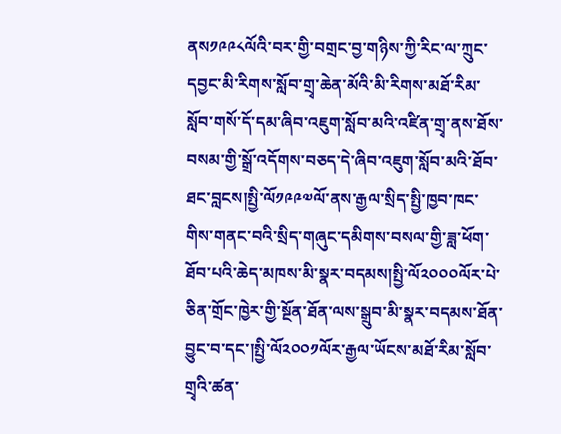ནས༡༩༩༨ལོའི་བར་གྱི་བགྲང་བྱ་གཉིས་ཀྱི་རིང་ལ་ཀྲུང་དབྱང་མི་རིགས་སློབ་གྲྭ་ཆེན་མོའི་མི་རིགས་མཐོ་རིམ་སློབ་གསོ་དོ་དམ་ཞིབ་འཇུག་སློབ་མའི་འཛིན་གྲྭ་ནས་ཐོས་བསམ་གྱི་སྒྲོ་འདོགས་བཅད་དེ་ཞིབ་འཇུག་སློབ་མའི་ཐོབ་ཐང་བླངས།སྤྱི་ལོ༡༩༩༧ལོ་ནས་རྒྱལ་སྲིད་སྤྱི་ཁྱབ་ཁང་གིས་གནང་བའི་སྲིད་གཞུང་དམིགས་བསལ་གྱི་ཟླ་ཕོག་ཐོབ་པའི་ཆེད་མཁས་མི་སྣར་བདམས།སྤྱི་ལོ༢༠༠༠ལོར་པེ་ཅིན་གྲོང་ཁྱེར་གྱི་སྔོན་ཐོན་ལས་སྒྲུབ་མི་སྣར་བདམས་ཐོན་བྱུང་བ་དང་།སྤྱི་ལོ༢༠༠༡ལོར་རྒྱལ་ཡོངས་མཐོ་རིམ་སློབ་གྲྭའི་ཚན་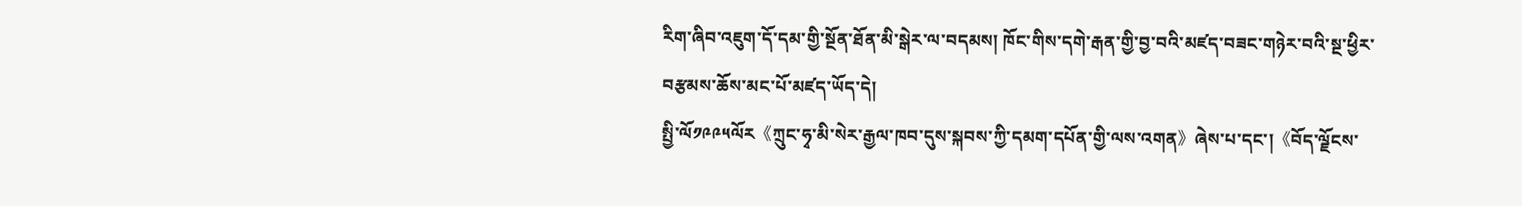རིག་ཞིབ་འཇུག་དོ་དམ་གྱི་སྔོན་ཐོན་མི་སྒེར་ལ་བདམས། ཁོང་གིས་དགེ་རྒན་གྱི་བྱ་བའི་མཛད་བཟང་གཉེར་བའི་སྔ་ཕྱིར་བརྩམས་ཆོས་མང་པོ་མཛད་ཡོད་དེ།
སྤྱི་ལོ༡༩༩༥ལོར《ཀྲུང་ཧྭ་མི་སེར་རྒྱལ་ཁབ་དུས་སྐབས་ཀྱི་དམག་དཔོན་གྱི་ལས་འགན》ཞེས་པ་དང་།《བོད་ལྗོངས་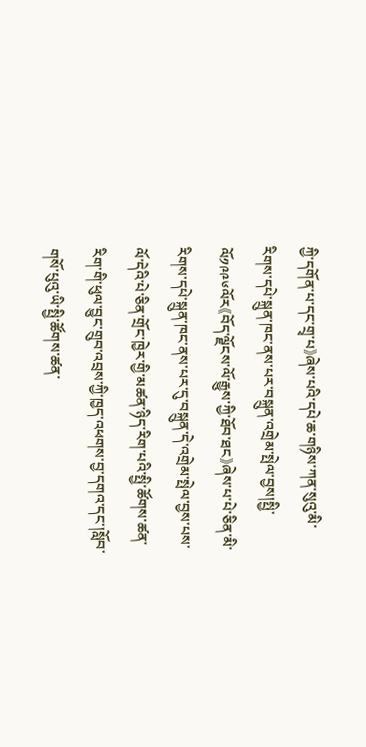ཀྱི་དགོན་པ་དང་གྲྭ་པ》ཞེས་པའི་དཔེ་ཆ་གཉིས་ཀན་སུའུ་མི་རིགས་དཔེ་སྐྲུན་ཁང་ནས་པར་བསྐྲུན་འགྲེམ་སྤེལ་བྱས།སྤྱི་ལོ༡༩༩༦ལོར《བོད་ལྗོངས་ལོ་རྒྱུས་ཀྱི་ཐོབ་ཐང》ཞེས་པ་པེ་ཅིན་མི་རིགས་དཔེ་སྐྲུན་ཁང་ནས་པར་དུ་བསྐྲུན་དེ་འགྲེམ་སྤེལ་བྱས་པས་ལོ་དེའི་པེ་ཅིན་གྲོང་ཁྱེར་གྱི་མཚན་ཉིད་རིག་པའི་སྤྱི་ཚོགས་ཚན་རིག་གི་ཕུལ་བྱུང་གྲུབ་འབྲས་ཀྱི་ཁྱད་འཕགས་བྱ་དགའ་དང་།སློབ་གསོ་པུའུ་ཡི་སྤྱི་ཚོགས་ཚན་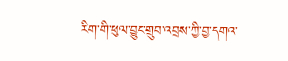རིག་གི་ཕུལ་བྱུང་གྲུབ་འབྲས་ཀྱི་བྱ་དགའ་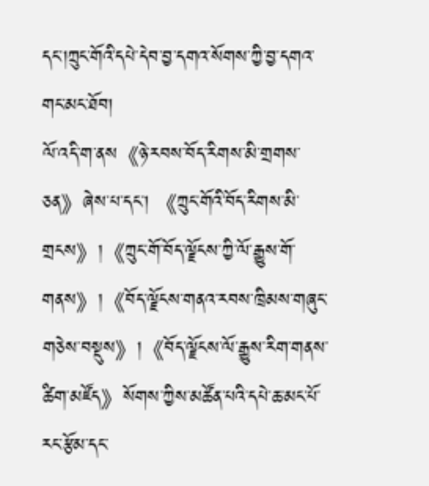དང་།ཀྲུང་གོའི་དཔེ་དེབ་བྱ་དགའ་སོགས་ཀྱི་བྱ་དགའ་གང་མང་ཐོབ།
ལོ་འདི་ག་ནས《ཉེ་རབས་བོད་རིགས་མི་གྲགས་ཅན》ཞེས་པ་དང་། 《ཀྲུང་གོའི་བོད་རིགས་མི་གྲངས》།《ཀྲུང་གོ་བོད་ལྗོངས་ཀྱི་ལོ་རྒྱུས་གོ་གནས》།《བོད་ལྗོངས་གནའ་རབས་ཁྲིམས་གཞུང་གཅེས་བསྡུས》།《བོད་ལྗོངས་ལོ་རྒྱུས་རིག་གནས་ཚིག་མཛོད》སོགས་ཀྱིས་མཚོན་པའི་དཔེ་ཆ་མང་པོ་རང་རྩོམ་དང་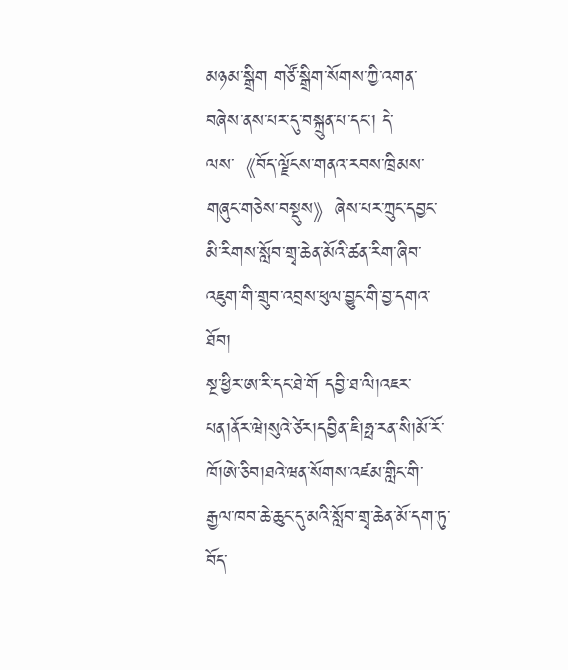མཉམ་སྒྲིག གཙོ་སྒྲིག་སོགས་ཀྱི་འགན་བཞེས་ནས་པར་དུ་བསྐྲུན་པ་དང་། དེ་ལས་《བོད་ལྗོངས་གནའ་རབས་ཁྲིམས་གཞུང་གཅེས་བསྡུས》ཞེས་པར་ཀྲུང་དབྱང་མི་རིགས་སློབ་གྲྭ་ཆེན་མོའི་ཚན་རིག་ཞིབ་འཇུག་གི་གྲུབ་འབྲས་ཕུལ་བྱུང་གི་བྱ་དགའ་ཐོབ།
སྔ་ཕྱིར་ཨ་རི་དང་ཐེ་གོ དབྱི་ཐ་ལི།འཇར་པན།ནོར་ཝེ།སུའེ་ཙེར།དབྱིན་ཇི།ཧྥ་རན་སི།མོ་རོ་ཁོ།ཨེ་ཅིབ།ཐའེ་ཝན་སོགས་འཛམ་གླིང་གི་རྒྱལ་ཁབ་ཆེ་ཆུང་དུ་མའི་སློབ་གྲྭ་ཆེན་མོ་དག་ཏུ་བོད་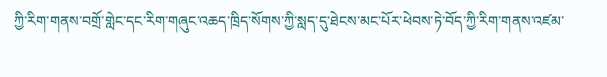ཀྱི་རིག་གནས་བགྲོ་གླེང་དང་རིག་གཞུང་འཆད་ཁྲིད་སོགས་ཀྱི་སླད་དུ་ཐེངས་མང་པོར་ཕེབས་ཏེ་བོད་ཀྱི་རིག་གནས་འཛམ་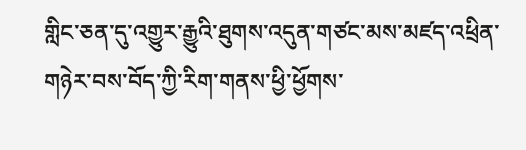གླིང་ཅན་དུ་འགྱུར་རྒྱུའི་ཐུགས་འདུན་གཙང་མས་མཛད་འཕྲིན་གཉེར་བས་བོད་ཀྱི་རིག་གནས་ཕྱི་ཕྱོགས་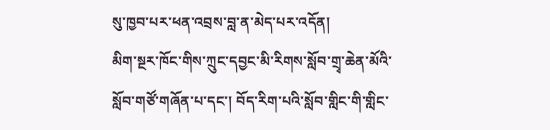སུ་ཁྱབ་པར་ཕན་འབྲས་བླ་ན་མེད་པར་འདོན།
མིག་སྔར་ཁོང་གིས་ཀྲུང་དབྱང་མི་རིགས་སློབ་གྲྭ་ཆེན་མོའི་སློབ་གཙོ་གཞོན་པ་དང་། བོད་རིག་པའི་སློབ་གླིང་གི་གླིང་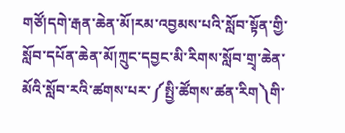གཙོ།དགེ་རྒན་ཆེན་མོ།རམ་འབྱམས་པའི་སློབ་སྟོན་གྱི་སློབ་དཔོན་ཆེན་མོ།ཀྲུང་དབྱང་མི་རིགས་སློབ་གྲྭ་ཆེན་མོའི་སློབ་རའི་ཚགས་པར་༼སྤྱི་ཚོགས་ཚན་རིག༽གི་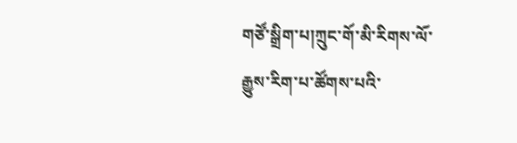གཙོ་སྒྲིག་པ།ཀྲུང་གོ་མི་རིགས་ལོ་རྒྱུས་རིག་པ་ཚོགས་པའི་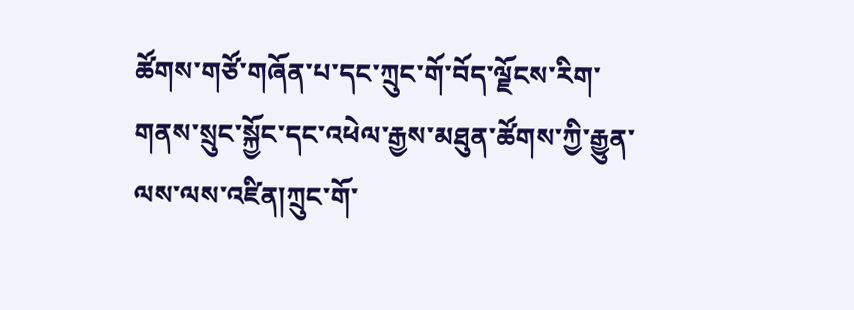ཚོགས་གཙོ་གཞོན་པ་དང་ཀྲུང་གོ་བོད་ལྗོངས་རིག་གནས་སྲུང་སྐྱོང་དང་འཕེལ་རྒྱས་མཐུན་ཚོགས་ཀྱི་རྒྱུན་ལས་ལས་འཛིན།ཀྲུང་གོ་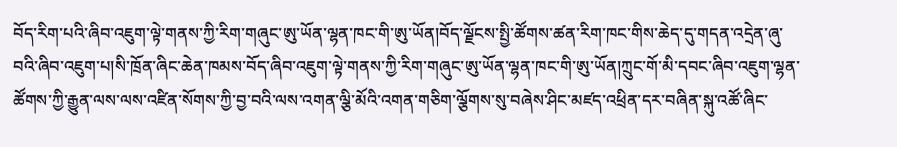བོད་རིག་པའི་ཞིབ་འཇུག་ལྟེ་གནས་ཀྱི་རིག་གཞུང་ཨུ་ཡོན་ལྷན་ཁང་གི་ཨུ་ཡོན།བོད་ལྗོངས་སྤྱི་ཚོགས་ཚན་རིག་ཁང་གིས་ཆེད་དུ་གདན་འདྲེན་ཞུ་བའི་ཞིབ་འཇུག་པ།སི་ཁྲོན་ཞིང་ཆེན་ཁམས་བོད་ཞིབ་འཇུག་ལྟེ་གནས་ཀྱི་རིག་གཞུང་ཨུ་ཡོན་ལྷན་ཁང་གི་ཨུ་ཡོན།ཀྲུང་གོ་མི་དབང་ཞིབ་འཇུག་ལྷན་ཚོགས་ཀྱི་རྒྱུན་ལས་ལས་འཛིན་སོགས་ཀྱི་བྱ་བའི་ལས་འགན་ལྕི་མོའི་འགན་གཅིག་ལྕོགས་སུ་བཞེས་ཤིང་མཛད་འཕྲིན་དར་བཞིན་སྐུ་འཚོ་ཞིང་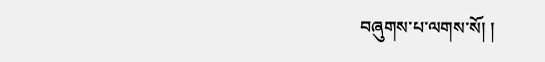བཞུགས་པ་ལགས་སོ། །